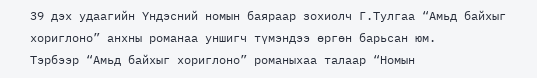39 дэх удаагийн Үндэсний номын баяраар зохиолч Г.Тулгаа “Амьд байхыг хориглоно” анхны романаа уншигч түмэндээ өргөн барьсан юм.
Тэрбээр “Амьд байхыг хориглоно” романыхаа талаар “Номын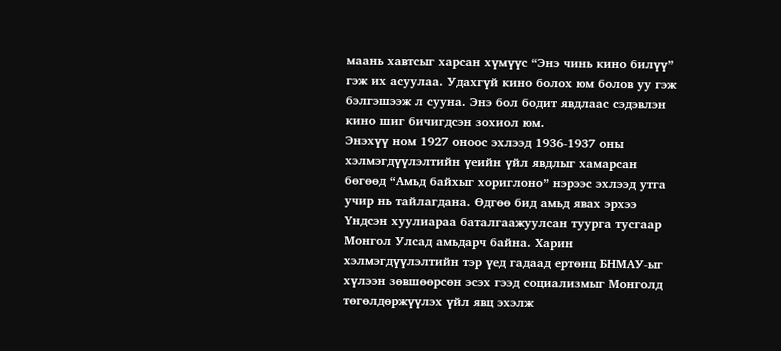маань хавтсыг харсан хүмүүс “Энэ чинь кино билүү” гэж их асуулаа. Удахгүй кино болох юм болов уу гэж бэлгэшээж л сууна. Энэ бол бодит явдлаас сэдэвлэн кино шиг бичигдсэн зохиол юм.
Энэхүү ном 1927 оноос эхлээд 1936-1937 оны хэлмэгдүүлэлтийн үеийн үйл явдлыг хамарсан бөгөөд “Амьд байхыг хориглоно” нэрээс эхлээд утга учир нь тайлагдана. Өдгөө бид амьд явах эрхээ Үндсэн хуулиараа баталгаажуулсан туурга тусгаар Монгол Улсад амьдарч байна. Харин хэлмэгдүүлэлтийн тэр үед гадаад ертөнц БНМАУ-ыг хүлээн зөвшөөрсөн эсэх гээд социализмыг Монголд төгөлдөржүүлэх үйл явц эхэлж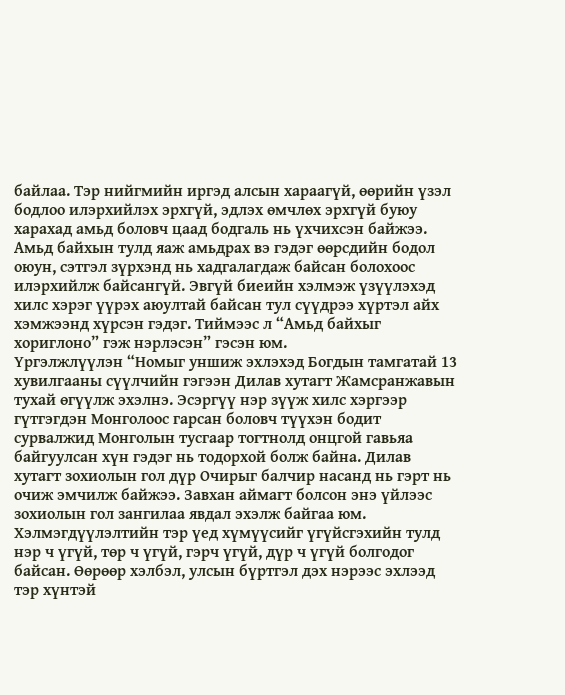байлаа. Тэр нийгмийн иргэд алсын хараагүй, өөрийн үзэл бодлоо илэрхийлэх эрхгүй, эдлэх өмчлөх эрхгүй буюу харахад амьд боловч цаад бодгаль нь үхчихсэн байжээ. Амьд байхын тулд яаж амьдрах вэ гэдэг өөрсдийн бодол оюун, сэтгэл зүрхэнд нь хадгалагдаж байсан болохоос илэрхийлж байсангүй. Эвгүй биеийн хэлмэж үзүүлэхэд хилс хэрэг үүрэх аюултай байсан тул сүүдрээ хүртэл айх хэмжээнд хүрсэн гэдэг. Тиймээс л “Амьд байхыг хориглоно” гэж нэрлэсэн” гэсэн юм.
Үргэлжлүүлэн “Номыг уншиж эхлэхэд Богдын тамгатай 13 хувилгааны сүүлчийн гэгээн Дилав хутагт Жамсранжавын тухай өгүүлж эхэлнэ. Эсэргүү нэр зүүж хилс хэргээр гүтгэгдэн Монголоос гарсан боловч түүхэн бодит сурвалжид Монголын тусгаар тогтнолд онцгой гавьяа байгуулсан хүн гэдэг нь тодорхой болж байна. Дилав хутагт зохиолын гол дүр Очирыг балчир насанд нь гэрт нь очиж эмчилж байжээ. Завхан аймагт болсон энэ үйлээс зохиолын гол зангилаа явдал эхэлж байгаа юм.
Хэлмэгдүүлэлтийн тэр үед хүмүүсийг үгүйсгэхийн тулд нэр ч үгүй, төр ч үгүй, гэрч үгүй, дүр ч үгүй болгодог байсан. Өөрөөр хэлбэл, улсын бүртгэл дэх нэрээс эхлээд тэр хүнтэй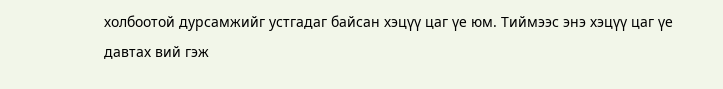холбоотой дурсамжийг устгадаг байсан хэцүү цаг үе юм. Тиймээс энэ хэцүү цаг үе давтах вий гэж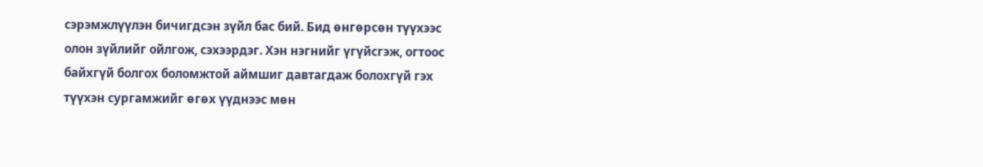сэрэмжлүүлэн бичигдсэн зүйл бас бий. Бид өнгөрсөн түүхээс олон зүйлийг ойлгож, сэхээрдэг. Хэн нэгнийг үгүйсгэж, огтоос байхгүй болгох боломжтой аймшиг давтагдаж болохгүй гэх түүхэн сургамжийг өгөх үүднээс мөн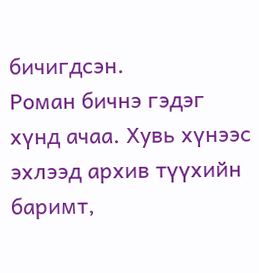бичигдсэн.
Роман бичнэ гэдэг хүнд ачаа. Хувь хүнээс эхлээд архив түүхийн баримт,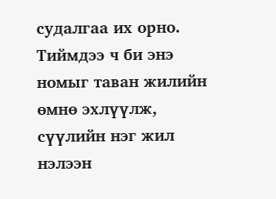судалгаа их орно. Тиймдээ ч би энэ номыг таван жилийн өмнө эхлүүлж, сүүлийн нэг жил нэлээн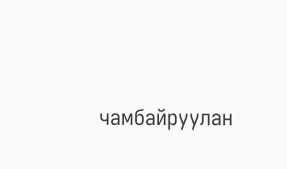чамбайруулан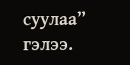суулаа” гэлээ.